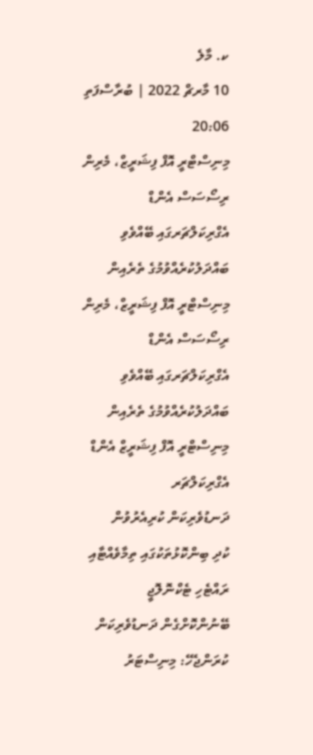ކ. މާލެ
10 މާރޗް 2022 | ބުރާސްފަތި 20:06
މިނިސްޓްރީ އޮފް ފިޝަރީޒް، މެރިން ރިސޯސަސް އެންޑް އެގްރިކަލްޗަރގައި ބޭއްވެވި ބައްދަލުކުރެއްވުމުގެ ތެރެއިން
މިނިސްޓްރީ އޮފް ފިޝަރީޒް، މެރިން ރިސޯސަސް އެންޑް އެގްރިކަލްޗަރގައި ބޭއްވެވި ބައްދަލުކުރެއްވުމުގެ ތެރެއިން
މިނިސްޓްރީ އޮފް ފިޝަރީޒް އެންޑް އެގްރިކަލްޗަރ
ދަނޑުވެރިކަން ކުރިއެރުވުން
ކުދި ބިންކޮޅުތަކުގައި ތިމާވެއްޓާއި ރައްޓެހި ޓެކްނޮލޮޖީ ބޭނުންކޮށްގެން ދަނޑުވެރިކަން ކުރަންޖެހޭ: މިނިސްޓަރު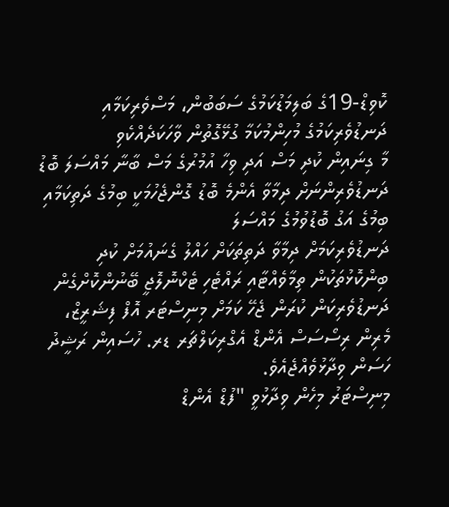ކޮވިޑް-19ގެ ބަލިމަޑުކަމުގެ ސަބަބުން، މަސްވެރިކަމާއި ދަނޑުވެރިކަމުގެ މުހިންމުކަމާ ގުޅޭގޮތުން ވާހަކަދެއްކެވި
މާ ގިނައިން ކުދި މަސް އަދި ވިހާ އުމުރުގެ މަސް ބާނާ މައްސަލަ ބޮޑު
ދަނޑުވެރިންނަށް ދިމާވާ އެންމެ ބޮޑު ގޮންޖެހުމަކީ ބިމުގެ ދަތިކަމާއި ބިމުގެ އަގު ބޮޑުވުމުގެ މައްސަލަ
ދަނޑުވެރިކަމަށް ދިމާވާ ދަތިތަކަށް ހައްލު ގެނައުމަށް ކުދި ބިންކޮޅުތަކުން ތިމާވެއްޓާއި ރައްޓެހި ޓެކްނޮލޮޖީ ބޭނުންކޮށްގެން ދަނޑުވެރިކަން ކުރަން ޖެހޭ ކަމަށް މިނިސްޓަރ އޮފް ފިޝަރީޒް، މެރިން ރިސޯސަސް އެންޑް އެގްރިކަލްޗަރ ޑރ. ހުސައިން ރަޝީދު ހަސަން ވިދާޅުވެއްޖެއެވެ.
މިނިސްޓަރު މިހެން ވިދާޅުވީ "ފުޑް އެންޑް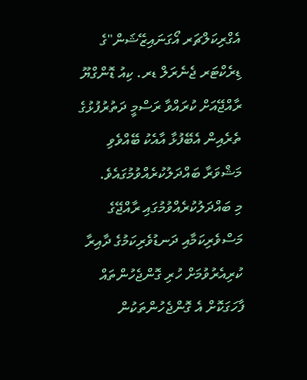އެގްރިކަލްޗަރ އޯގަނައިޒޭޝަން"ގެ ޑިރެކްޓަރ ޖެނެރަލް ޑރ. ކިއު ޑޮންގްޔޫ ރާއްޖޭއަށް ކުރައްވާ ރަސްމީ ދަތުރުފުޅުގެ ތެރެއިން އެބޭފުޅާ އާއެކު ބޭއްވެވި މަޝްވަރާ ބައްދަލުކުރެއްވުމުގައެވެ.
މި ބައްދަލުކުރެއްވުމުގައި ރާއްޖޭގެ މަސްވެރިކަމާއި ދަނޑުވެރިކަމުގެ ދާއިރާ ކުރިއެރުވުމަށް ހުރި ގޮންޖެހުންތައް ފާހަގަކޮށް އެ ގޮންޖެހުންތަކުން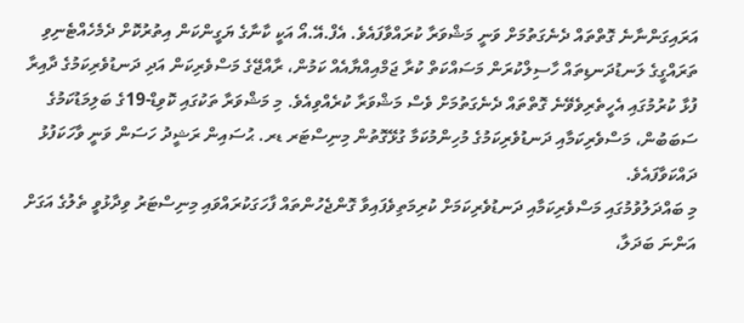އަރައިގަންނާނެ ގޮތްތައް ދެނެގަތުމަށް ވަނީ މަޝްވަރާ ކުރައްވާފައެވެ. އެފް.އޭ.އޯ އަކީ ކާނާގެ ޔަގީންކަން އިތުރުކޮށް ދެމެހެއްޓެނިވި ތަރައްގީގެ ލަނޑުދަނޑިތައް ހާސިލްކުރަން މަސައްކަތް ކުރާ ޖަމްއިއްޔާއެއް ކަމުން، ރާއްޖޭގެ މަސްވެރިކަން އަދި ދަނޑުވެރިކަމުގެ ދާއިރާ ފުޅާ ކުރުމުގައި އެހީތެރިވެވޭނެ ގޮތްތައް ދެނެގަތުމަށް ވެސް މަޝްވަރާ ކުރެއްވިއެވެ. މި މަޝްވަރާ ތަކުގައި ކޮވިޑް-19ގެ ބަލިމަޑުކަމުގެ ސަބަބުން، މަސްވެރިކަމާއި ދަނޑުވެރިކަމުގެ މުހިންމުކަމާ ގުޅޭގޮތުން މިނިސްޓަރ ޑރ. ޙުސައިން ރަޝީދު ހަސަން ވަނީ ވާހަކަފުޅު ދައްކަވާފައެވެ.
މި ބައްދަލުވުމުގައި މަސްވެރިކަމާއި ދަނޑުވެރިކަމަށް ކުރިމަތިވެފައިވާ ގޮންޖެހުންތައް ފާހަގަކުރައްވައި މިނިސްޓަރު ވިދާޅުވީ ތެލުގެ އަގަށް އަންނަ ބަދަލާ،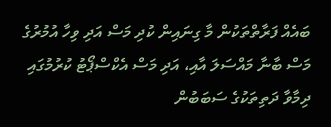ބައެއް ފަރާތްތަކުން މާ ގިނައިން ކުދި މަސް އަދި ވިހާ އުމުރުގެ މަސް ބާނާ މައްސަލަ އާއި، އަދި މަސް އެކްސްޕޯޓު ކުރުމުގައި ދިމާވާ ދަތިތަކުގެ ސަބަބުން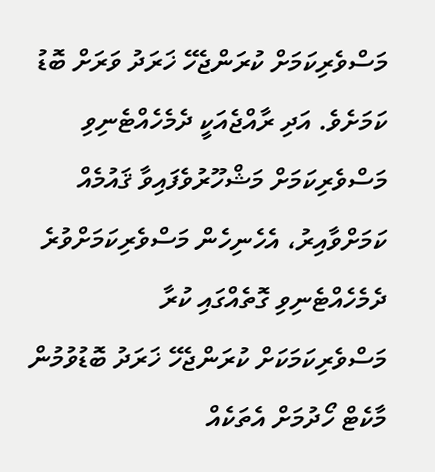މަސްވެރިކަމަށް ކުރަންޖެހޭ ޚަރަދު ވަރަށް ބޮޑު ކަމަށެވެ. އަދި ރާއްޖެއަކީ ދެމެހެއްޓެނިވި މަސްވެރިކަމަށް މަޝްހޫރުވެފައިވާ ޤައުމެއް ކަމަށްވާއިރު، އެހެނިހެން މަސްވެރިކަމަށްވުރެ ދެމެހެއްޓެނިވި ގޮތެއްގައި ކުރާ މަސްވެރިކަމަކަށް ކުރަންޖެހޭ ޚަރަދު ބޮޑުވުމުން މާކެޓް ހޯދުމަށް އެތަކެއް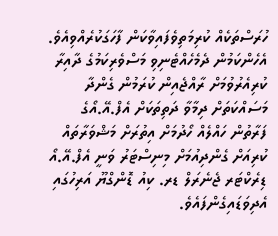ހުރަސްތަކެއް ކުރިމަތިވެފައިވާކަން ފާހަގަކުރެއްވިއެވެ.
އެހެންކަމުން ދެމެހެއްޓެނިވި މަސްވެރިކަމުގެ ދާއިރާ ކުރިއެރުވުމަށް ރާއްޖެއިން ކުރަމުން ގެންދާ މަސައްކަތަށް ދިމާވާ ދަތިތަކަށް އެފް.އޭ.އޯގެ ފަރާތުން ހައްލެއް ހޯދުމަށް އިތުރަށް މަޝްވަރާތައް ކުރިއަށް ގެންދިއުމަށް މިނިސްޓަރު ވަނީ އެފް.އޭ.އޯ ޑިރެކްޓަރ ޖެނެރަލް ޑރ. ކިއު ޑޮންގްޔޫ އަރިހުގައި އެދިވަޑައިގެންފައެވެ.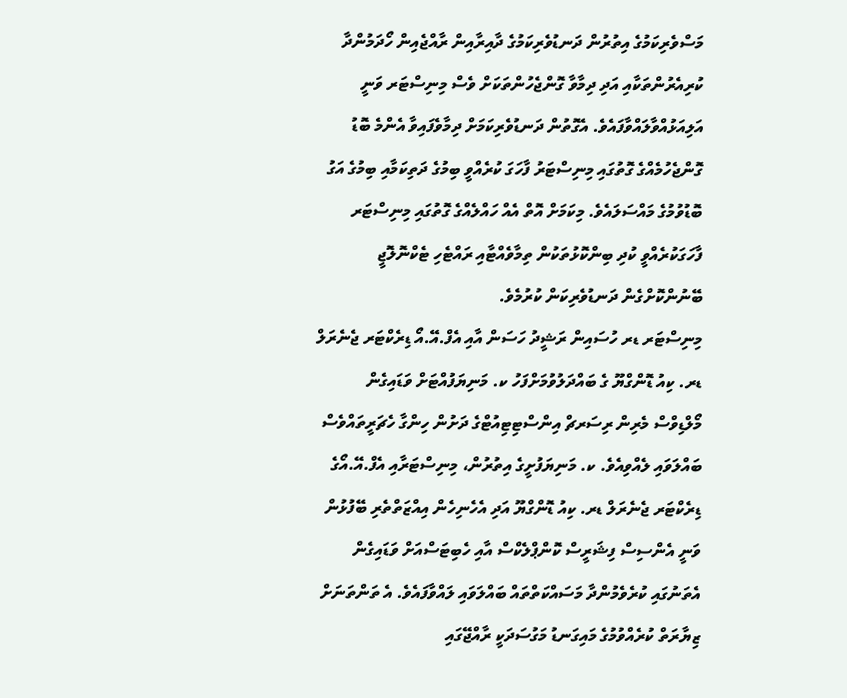މަސްވެރިކަމުގެ އިތުރުން ދަނޑުވެރިކަމުގެ ދާއިރާއިން ރާއްޖެއިން ހޯދަމުންދާ ކުރިއެރުންތަކާއި އަދި ދިމާވާ ގޮންޖެހުންތަކަށް ވެސް މިނިސްޓަރ ވަނީ އަލިއަޅުއްވާލައްވާފައެވެ. އެގޮތުން ދަނޑުވެރިކަމަށް ދިމާވެފައިވާ އެންމެ ބޮޑު ގޮންޖެހުމެއްގެ ގޮތުގައި މިނިސްޓަރު ފާހަގަ ކުރެއްވީ ބިމުގެ ދަތިކަމާއި ބިމުގެ އަގު ބޮޑުވުމުގެ މައްސަލައެވެ. މިކަމަށް އޮތް އެއް ހައްލެއްގެ ގޮތުގައި މިނިސްޓަރ ފާހަގަކުރެއްވީ ކުދި ބިންކޮޅުތަކުން ތިމާވެއްޓާއި ރައްޓެހި ޓެކްނޮލޮޖީ ބޭނުންކޮށްގެން ދަނޑުވެރިކަން ކުރުމެވެ.
މިނިސްޓަރ ޑރ ހުސައިން ރަޝީދު ހަސަން އާއި އެފް.އޭ.އޯ ޑިރެކްޓަރ ޖެނެރަލް ޑރ. ކިއު ޑޮންގްޔޫ ގެ ބައްދަލުވުމަށްފަހު ކ. މަނިޔަފުއްޓަށް ވަޑައިގެން މޯލްޑިވްސް މެރިން ރިސަރޗް އިންސްޓިޓިއުޓްގެ ދަށުން ހިންގާ ހެޗަރީތައްވެސް ބައްލަވައި ލެއްވިއެވެ. ކ. މަނިޔަފުށީގެ އިތުރުން، މިނިސްޓަރާއި އެފް.އޭ.އޯގެ ޑިރެކްޓަރ ޖެނެރަލް ޑރ. ކިއު ޑޮންގްޔޫ އަދި އެހެނިހެން އިއްޒަތްތެރި ބޭފުޅުން ވަނީ އެންސިސް ފިޝަރީސް ކޮންޕްލެކްސް އާއި ހެބިޓަސްއަށް ވަޑައިގެން އެތަނުގައި ކުރެވެމުންދާ މަސައްކަތްތައް ބައްލަވައި ލައްވާފައެވެ. އެ ތަންތަނަށް ޒިޔާރަތް ކުރެއްވުމުގެ މައިގަނޑު މަގުސަދަކީ ރާއްޖޭގައި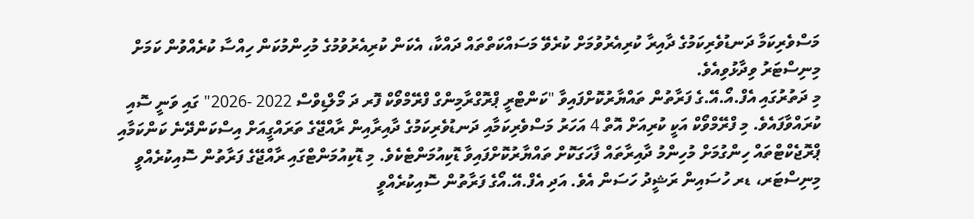މަސްވެރިކަމާ ދަނޑުވެރިކަމުގެ ދާއިރާ ކުރިއެރުވުމަށް ކުރެވޭ މަސައްކަތްތައް ދައްކާ، އެކަން ކުރިއެރުވުމުގެ މުހިންމުކަން ހިއްސާ ކުރެއްވުން ކަމަށް މިނިސްޓަރު ވިދާޅުވިއެވެ.
މި ދަތުރުގައި އެފް.އޯ.އޭ.ގެ ފަރާތުން ތައްޔާރުކޮށްފައިވާ "ކަންޓްރީ ޕްރޮގްރާމިންގް ފްރޭމްވޯކް ފޮރ ދަ މޯލްޑިވްސް 2022 -2026" ގައި ވަނީ ސޮއި ކުރައްވާފައެވެ. މި ފްރޭމްވޯކް އަކީ ކުރިއަށް އޮތް 4 އަހަރު މަސްވެރިކަމާއި ދަނޑުވެރިކަމުގެ ދާއިރާއިން ރާއްޖޭގެ ތަރައްގީއަށް އިސްކަންދޭނެ ކަންކަމާއި ޕްރޮޖެކްޓްތައް ހިންގުމަށް މުހިންމު ދާއިރާތައް ފާހަގަކޮށް ތައްޔާރުކޮށްފައިވާ ޑޮކިއުމަންޓެކެވެ. މި ޑޮކިއުމަންޓްގައި ރާއްޖޭގެ ފަރާތުން ސޮއިކުރެއްވީ މިނިސްޓަރ، ޑރ ހުސައިން ރަޝީދު ހަސަން އެވެ. އަދި އެފް.އޭ.އޯގެ ފަރާތުން ސޮއިކުރެއްވީ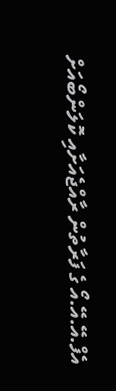އެފް.އޭ.އޭ.އޯ ގެ ފަރާތުން ރާއްޖެއަށާއި ކޮލަންބޯއަށް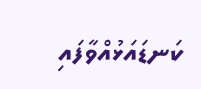ކަނޑައަޅުއްވާފައި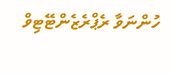ހުންނަވާ ރެޕްރެޒެންޓޭޓިވް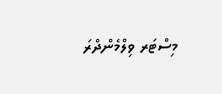މިސްޓަރ ވިލްމެންދްރަ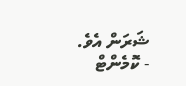ޝަރަން އެވެ.
- ކޮމެންޓް